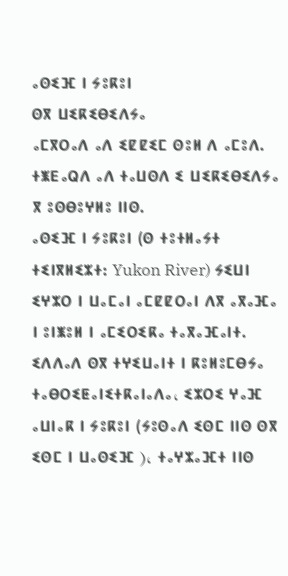ⴰⵙⵉⴼ ⵏ ⵢⵓⴽⵓⵏ
ⵙⴳ ⵡⵉⴽⵉⴱⵉⴷⵢⴰ
ⴰⵎⴳⵔⴰⴷ ⴰⴷ ⵉⵇⵇⵉⵎ ⵙⵓⵍ ⴷ ⴰⵎⵓⴷ. ⵜⵥⴹⴰⵕⴷ ⴰⴷ ⵜⴰⵡⵙⴷ ⵉ ⵡⵉⴽⵉⴱⵉⴷⵢⴰ ⴳ ⵓⵙⴱⵓⵖⵍⵓ ⵏⵏⵙ.
ⴰⵙⵉⴼ ⵏ ⵢⵓⴽⵓⵏ (ⵙ ⵜⵓⵜⵍⴰⵢⵜ ⵜⵉⵏⴳⵍⵉⵣⵜ: Yukon River) ⵢⵉⵡⵏ ⵉⵖⵣⵔ ⵏ ⵡⴰⵎⴰⵏ ⴰⵎⵇⵇⵔⴰⵏ ⴷⴳ ⴰⴳⴰⴼⴰ ⵏ ⵓⵏⵥⵓⵍ ⵏ ⴰⵎⵉⵔⵉⴽⴰ ⵜⴰⴳⴰⴼⴰⵏⵜ. ⵉⴷⴷⴰⴷ ⵙⴳ ⵜⵖⵉⵡⴰⵏⵜ ⵏ ⴽⵓⵍⵓⵎⴱⵢⴰ ⵜⴰⴱⵔⵉⵟⴰⵏⵉⵜⴽⴰⵏⴰⴷⴰ، ⵉⵣⵔⵉ ⵖⴰⴼ ⴰⵡⵏⴰⴽ ⵏ ⵢⵓⴽⵓⵏ (ⵢⵓⵙⴰⴷ ⵉⵙⵎ ⵏⵏⵙ ⵙⴳ ⵉⵙⵎ ⵏ ⵡⴰⵙⵉⴼ )، ⵜⴰⵖⵣⴰⴼⵜ ⵏⵏⵙ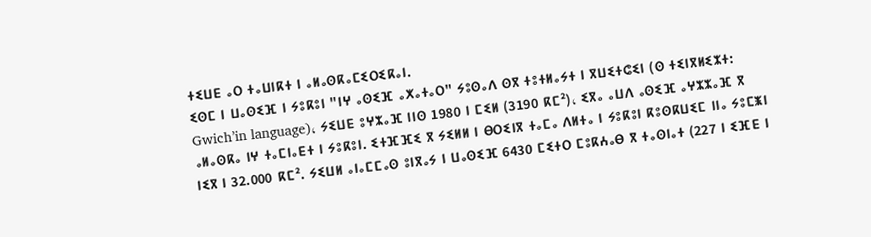ⵜⵉⵡⴹ ⴰⵔ ⵜⴰⵡⵏⴽⵜ ⵏ ⴰⵍⴰⵙⴽⴰⵎⵉⵔⵉⴽⴰⵏ.
ⵉⵙⵎ ⵏ ⵡⴰⵙⵉⴼ ⵏ ⵢⵓⴽⵓⵏ "ⵏⵖ ⴰⵙⵉⴼ ⴰⵅⴰⵜⴰⵔ" ⵢⵓⵙⴰⴷ ⵙⴳ ⵜⵓⵜⵍⴰⵢⵜ ⵏ ⴳⵡⵉⵜⵛⵉⵏ (ⵙ ⵜⵉⵏⴳⵍⵉⵣⵜ: Gwich’in language)، ⵢⵉⵡⴹ ⵓⵖⵣⴰⴼ ⵏⵏⵙ 1980 ⵏ ⵎⵉⵍ (3190 ⴽⵎ²)، ⵉⴳⴰ ⴰⵡⴷ ⴰⵙⵉⴼ ⴰⵖⵣⵣⴰⴼ ⴳ ⴰⵍⴰⵙⴽⴰ ⵏⵖ ⵜⴰⵎⵏⴰⴹⵜ ⵏ ⵢⵓⴽⵓⵏ. ⵉⵜⴼⴼⵉ ⴳ ⵢⵉⵍⵍ ⵏ ⴱⵔⵉⵏⴳ ⵜⴰⵎⴰ ⴷⵍⵜⴰ ⵏ ⵢⵓⴽⵓⵏ ⴽⵓⵙⴽⵡⵉⵎ ⵏⵏⴰ ⵢⵓⵎⵥⵏ ⵏⵉⴳ ⵏ 32.000 ⴽⵎ². ⵢⵉⵡⵍ ⴰⵏⴰⵎⵎⴰⵙ ⵓⵏⴳⴰⵢ ⵏ ⵡⴰⵙⵉⴼ 6430 ⵎⵉⵜⵔ ⵎⵓⴽⵄⴰⴱ ⴳ ⵜⴰⵙⵏⴰⵜ (227 ⵏ ⵉⴼⴹ ⵏ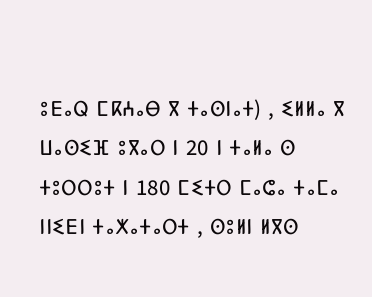ⵓⴹⴰⵕ ⵎⴽⵄⴰⴱ ⴳ ⵜⴰⵙⵏⴰⵜ) , ⵉⵍⵍⴰ ⴳ ⵡⴰⵙⵉⴼ ⵓⴳⴰⵔ ⵏ 20 ⵏ ⵜⴰⵍⴰ ⵙ ⵜⵓⵔⵔⵓⵜ ⵏ 180 ⵎⵉⵜⵔ ⵎⴰⵛⴰ ⵜⴰⵎⴰ ⵏⵏⵉⴹⵏ ⵜⴰⵅⴰⵜⴰⵔⵜ , ⵙⵓⵍⵏ ⵍⴳⵙ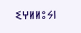ⵉⵖⵍⵍⵓⵢⵏ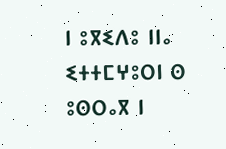ⵏ ⵓⴳⵉⴷⵓ ⵏⵏⴰ ⵉⵜⵜⵎⵖⵓⵔⵏ ⵙ ⵓⵙⵔⴰⴳ ⵏ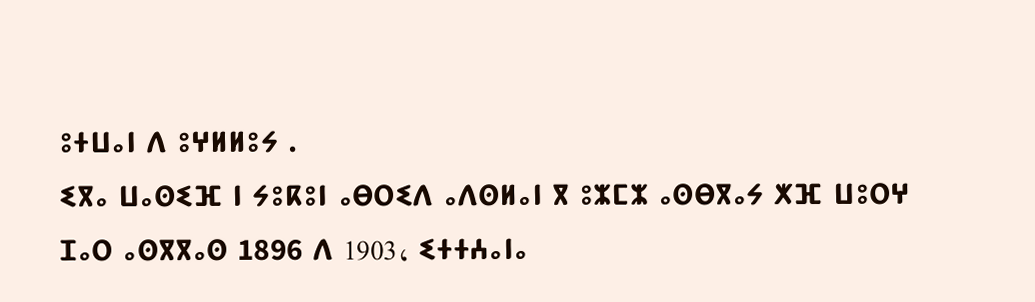ⵓⵜⵡⴰⵏ ⴷ ⵓⵖⵍⵍⵓⵢ .
ⵉⴳⴰ ⵡⴰⵙⵉⴼ ⵏ ⵢⵓⴽⵓⵏ ⴰⴱⵔⵉⴷ ⴰⴷⵙⵍⴰⵏ ⴳ ⵓⵣⵎⵣ ⴰⵙⴱⴳⴰⵢ ⵅⴼ ⵡⵓⵔⵖ ⵊⴰⵔ ⴰⵙⴳⴳⴰⵙ 1896 ⴷ 1903، ⵉⵜⵜⵄⴰⵏⴰ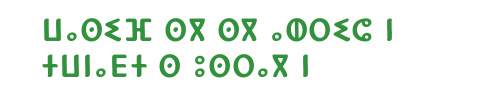ⵡⴰⵙⵉⴼ ⵙⴳ ⵙⴳ ⴰⵀⵔⵉⵛ ⵏ ⵜⵡⵏⴰⴹⵜ ⵙ ⵓⵙⵔⴰⴳ ⵏ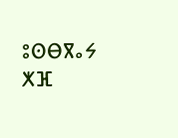ⵓⵙⴱⴳⴰⵢ ⵅⴼ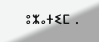ⵓⵣⴰⵜⵉⵎ .